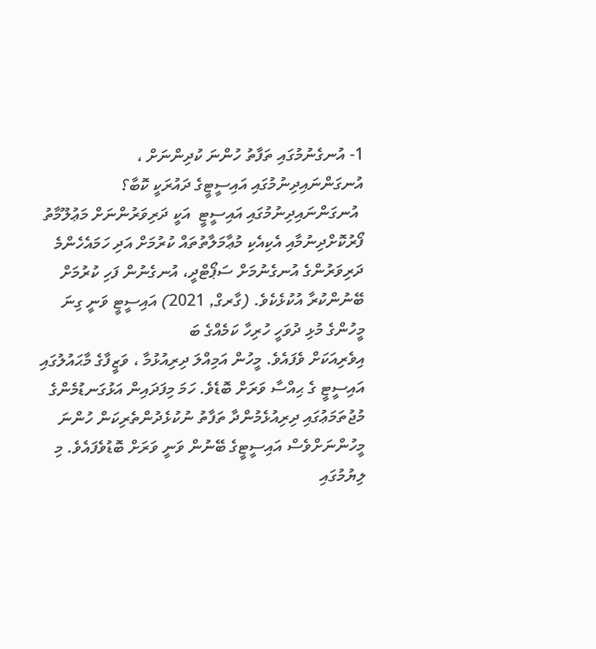1- އުނގެނުމުގައި ތަފާތު ހުންނަ ކުދިންނަށް ، އުނގަންނައިދިނުމުގައި އައިސީޓީގެ ދައުރަކީ ކޮބާ؟
 އުނގަންނައިދިނުމުގައި އައިސީޓީ  އަކީ ދަރިވަރުންނަށް މަޢުލޫމާތު ފޯރުކޮށްދިނުމާއި އެކިއެކި މުޢާމަލާތުތައް ކުރުމަށް އަދި ހަމައެހެންމެ ދަރިވަރުންގެ އުނގެނުމަށް ސަޕޯޓްދީ، އުނގެނުން ފަހި ކުރުމަށް ބޭނުންކުރާ އުކުޅެކެވެ. (ގާރގް, 2021) އައިސީޓީ ވަނީ ގިނަ މީހުންގެ މުޅި ދުވަހީ ހުރިހާ ކަމެއްގެ ބަ
އިވެރިއަކަށް ވެފައެވެ. މީހުން އަމިއްލަ ދިރިއުޅުމާ ، ވަޒީފާގެ މާޙައުލުގައި އައިސީޓީ ގެ ޙިއްސާ ވަރަށް ބޮޑެވެ. ހަމަ މިފަދައިން އަޅުގަނޑުމެންގެ މުޖުތަމަޢުގައި ދިރިއުޅެމުންދާ ތަފާތު ނުކުޅެދުންތެރިކަން ހުންނަ މީހުންނަށްވެސް އައިސީޓީގެ ބޭނުން ވަނީ ވަރަށް ބޮޑުވެފައެވެ. މި ލިޔުމުގައި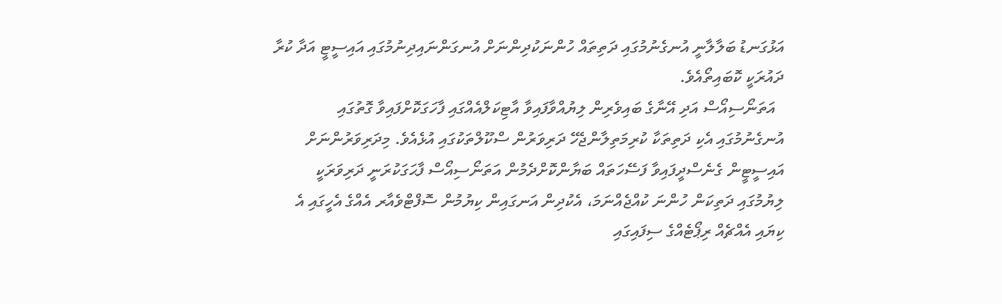އަޅުގަނޑު ބަލާލާނީ އުނގެނުމުގައި ދަތިތައް ހުންނަކުދިންނަށް އުނގަންނައިދިނުމުގައި އައިސީޓީ އަދާ ކުރާ ދައުރަކީ ކޮބައިތޯއެވެ.
  އަތަނޯސިއޯސް އަދި އޭނާގެ ބައިވެރިން ލިޔުއްވާފައިވާ އާޓިކަލްއެއްގައި ފާހަގަކޮށްފައިވާ ގޮތުގައި އުނގެނުމުގައި އެކި ދަތިތަކާ ކުރިމަތިލާންޖެހޭ ދަރިވަރުން ސްކޫލްތަކުގައި އުޅެއެވެ. މިދަރިވަރުންނަށް އައިސީޓީން ގެނެސްދީފައިވާ ފަސޭހަތައް ބަޔާންކޮށްދެމުން އަތަނޯސިއޯސް ފާޙަގަކުރަނީ ދަރިވަރަކީ ލިޔުމުގައި ދަތިކަން ހުންނަ ކުއްޖެއްނަމަ، އެކުދިން އަނގައިން ކިޔުމުން ސޮފްޓްވެއާރ އެއްގެ އެހީގައި އެ ކިޔައި އެއްޗެއް ރިޕޯޓެއްގެ ސިފައިގައި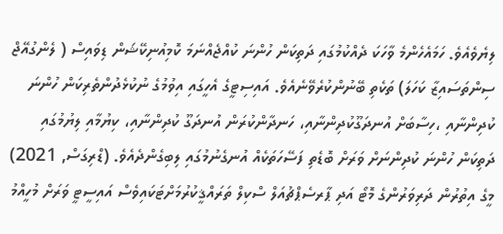ލިޔެވެއެވެ. ހަމައެހެންމެ ވާހަކަ ދެއްކުމުގައި ދަތިކަން ހުންނަ ކުއްޖެއްނަމަ ކޮމިއުނިކޭޝަން ޑިވައިސް ( ލެންގުއޭޖް ސިންތަސައިޒާ ކަހަލަ) ތަކެތި ބޭނުންކުރެވޭނެއެވެ. އައިސިޓީގެ އެހީގައި އިވުމުގެ ނުކުޅެދުންތެރިކަން ހުންނަ ކުދިންނާއި ،ހިސާބަށް އުނދަގޫކުދިންނާއި، ހަނދާންކުރަން އުނދަގޫ ކުދިންނާއި، ކިޔުމާއި ލިޔުމުގައި ދަތިކަން ހުންނަ ކުދިންނަށް ވަރަށް ބޮޑެތި ފަސޭހަތަކެއް އުނގެނުމުގައި ލިބިގެންދެއެވެ. (ޑްރިގަސް, 2021)
މީގެ އިތުރުން ދަރިވަރުންގެ މޮޓޯ އަދި ޕާރސެޕްޗުއަލް ސްކިލް ތަރައްޤީކުރުމަށްޓަކައިވެސް އައިސީޓީ ވަރަށް މުހީއްމު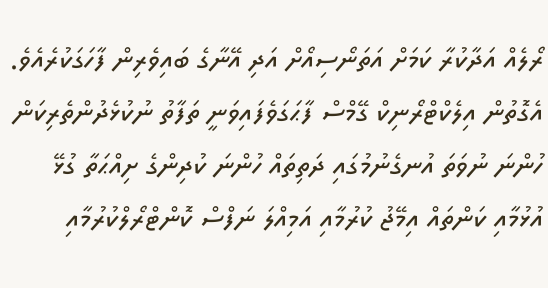ރޯލެއް އަދާކުރާ ކަމަށް އަތަނޯސިއޯށް އަދި އޭނާގެ ބައިވެރިން ފާހަގަކުރެއެވެ. އެގޮތުން އިލެކްޓްރޯނިކް ގޭމްސް ފާޙަގަވެފައިވަނީ ތަފާތު ނުކުޅެދުންތެރިކަން ހުންނަ ނުވަތަ އުނގެނުމުގައި ދަތިތައް ހުންނަ ކުދިންގެ ށިއްޙަތާ ގުޅޭ އުޅުމާއި ކަންތައް އިމޭޖު ކުރުމާއި އަމިއްލަ ނަފްސް ކޮންޓްރޯލްކުރުމާއި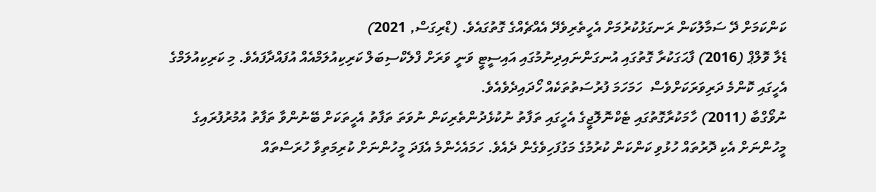ކަންކަމަށް ދޭ ސަމާލުކަން ރަނގަޅުކުރުމަށް އެހީތެރިވެދޭ އެއްޗެއްގެ ގޮތުގައެވެ. (ޑްރިގަސް, 2021)
ޑެލާ ވޮލްޕް (2016) ފާޙަގަކުރާ ގޮތުގައި އުނގަންނައިދިނުމުގައި އައިސީޓީ ވަނީ ވަރަށް ފްލެކްސިބަލް ކަރިކިއުލަމްއެއް އުފައްދާފައެވެ. މި ކަރިކިއުލަމްގެ އެހީގައި ކޮންމެ ދަރިވަރަކަށްވެސް  ހަމަހަމަ ފުރުސަތުތަކެއް ހޯދައިދެވެއެވެ.
ނުވޯގްބާ (2011) ހާމަކުރާގޮތުގައި ޓެކްނޮލޮޖީގެ އެހީގައި ތަފާތު ނުކުޅެދުންތެރިކަން ނުވަތަ ތަފާތު އެހީތަކަށް ބޭނުންވާ ތަފާތު އުމުރުފުރައިގެ މީހުންނަށް އެކި ދޮރުތައް ހުޅުވި ކަންކަން ކުރުމުގެ މަގުފަހިވެގެން ދެއެވެ. ހަމައެހެންމެ އެފަދަ މީހުންނަށް ކުރިމަތިވާ ހުރަސްތައް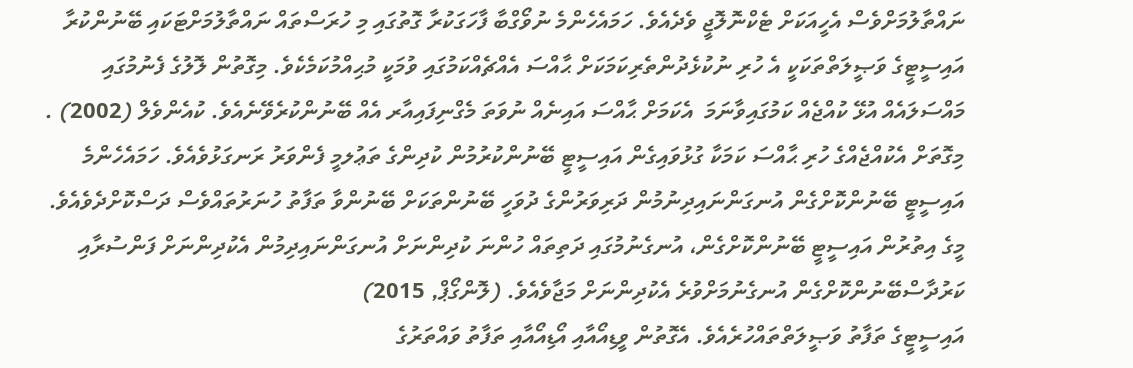ނައްތާލުމަށްވެސް އެހީއަކަށް ޓެކްނޮލޮޖީ ވެދެއެވެ. ހަމައެހެންމެ ނުވޯގްބާ ފާހަގަކުރާ ގޮތުގައި މި ހުރަސްތައް ނައްތާލުމަށްޓަކައި ބޭނުންކުރާ އައިސީޓީގެ ވަޞީލަތްތަކަކީ އެ ހުރި ނުކުޅެދުންތެރިކަމަކަށް ޙާއްސަ އެއްޗެއްކަމުގައި ވުމަކީ މުޙިއްމުކަމެކެވެ. މިގޮތުން ލޮލުގެ ފެނުމުގައި މައްސަލައެއް އުޅޭ ކުއްޖެއް ކަމުގައިވާނަމަ  އެކަމަށް ޙާއްސަ އައިނެއް ނުވަތަ މެގްނިފައިއާރ އެއް ބޭނުންކުރެވޭނެއެވެ. ކުއެންވެލް (2002) . މިގޮތަށް އެކުއްޖެއްގެ ހުރި ޙާއްސަ ކަމަކާ ގުޅުވައިގެން އައިސީޓީ ބޭނުންކުރުމުން ކުދިންގެ ތަޢުލމީ ފެންވަރު ރަނގަޅުވެއެވެ. ހަމައެހެންމެ އައިސީޓީ ބޭނުންކޮށްގެން އުނގަންނައިދިނުމުން ދަރިވަރުންގެ ދުވަހީ ބޭނުންތަކަށް ބޭނުންވާ ތަފާތު ހުނަރުތައްވެސް ދަސްކޮށްދެވެއެވެ. މީގެ އިތުރުން އައިސީޓީ ބޭނުންކޮށްގެން، އުނގެނުމުގައި ދަތިތައް ހުންނަ ކުދިންނަށް އުނގަންނައިދިމުން އެކުދިންނަށް ފަންސުރާއި ކަރުދާސްބޭނުންކޮށްގެން އުނގެނުމަށްވުރެ އެކުދިންނަށް މަޖާވެއެވެ. (ލޮންގޯޕް, 2015)
އައިސީޓީގެ ތަފާތު ވަޞީލަތްތައްހުރެއެވެ. އެގޮތުން ވީޑިއޯއާއި އޯޑިއޯއާއި ތަފާތު ވައްތަރުގެ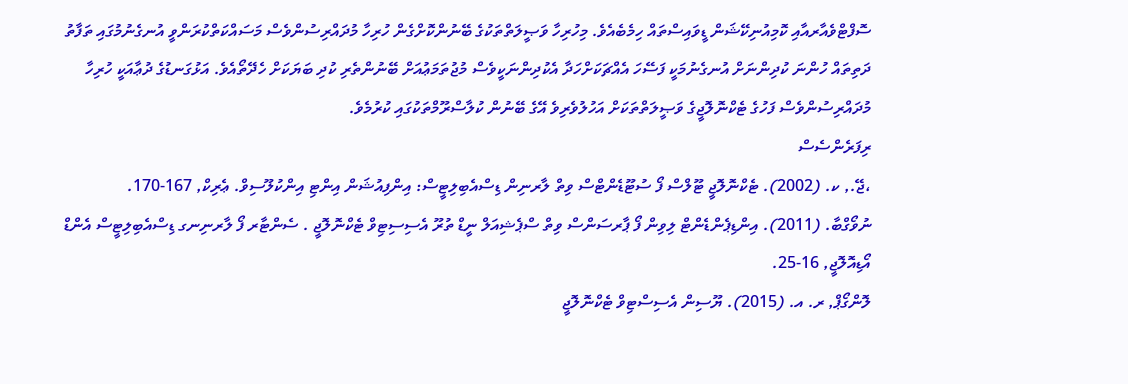ސޮފްޓްވެއާރއާއި ކޮމިއުނިކޭޝަން ޑީވައިސްތައް ހިމެބެއެވެ. މިހުރިހާ ވަޞީލަތްތަކުގެ ބޭނުންކޮށްގެން ހުރިހާ މުދައްރިސުންވެސް މަސައްކަތްކުރަންވީ އުނގެނުމުގައި ތަފާތު ދަތިތައް ހުންނަ ކުދިންނަށް އުނގެނުމަކީ ފަސޭހަ އެއްޗަކަށްހަދާ އެކުދިންނަކީވެސް މުޖުތަމަޢުއަށް ބޭނުންތެރި ކުދި ބަޔަކަށް ހެދޭތޯއެވެ. އަޅުގަނޑުގެ ދުޢާއަކީ ހުރިހާ މުދައްރިސުންވެސް ފަހުގެ ޓެކްނޮލޮޖީގެ ވަޞީލަތްތަކަށް އަހުލުވެރިވެ އޭގެ ބޭނުން ކުލާސްރޫމްތަކުގައި ކުރުމެވެ.
ރިފަރެންސެސް
،ޖޭ., ކ. (2002). ޓެކްނޮލޮޖީ ޓޫލްސް ފޯ ސުޓޫޑެންޓްސް ވިތް ލާރނިން ޑިސްއެބިލިޓީސް: އިންފިއުޝަން އިންޓި އިންކުލޫސިވް. ޢެރިކް, 167-170.
ނުވޯގްބާ. (2011). އިންޑިޕެންޑެންޓް ލިވިން ފޯ ޕާރސަންސް ވިތް ސްޕެޝިއަލް ނީޑް ތުރޫ އެސިސިޓިވް ޓެކްނޮލޮޖީ . ސެންޓާރ ފޯ ލާރނިނގ ޑިސްއެބިލިޓީސް އެންޑް އޯޑިއޮލޮޖީ, 16-25.
ލޮންގޯޕް, ރ. އ. (2015). ޔޫސިން އެސިސްޓިވް ޓެކްނޮލޮޖީ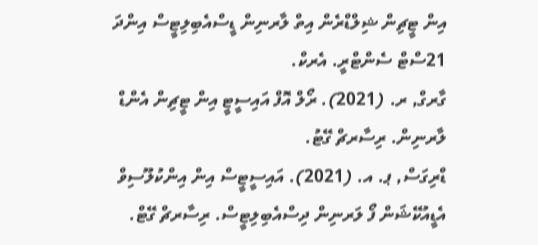އިން ޓީޗިން ޝިލްޑްރެން އިތް ލާރނިން ޑީސްއެބިލިޓީސް އިންދަ 21ސްޓް ސެންޓްރީ. އެރކް.
ގާރގް, ރ. (2021). ރޯލް އޮފް އައިސީޓީ އިން ޓީޗިން އެންޑް ލާރނިން. ރިސާރޗް ގޭޓު.
ޑްރިގަސް, ޕ. އ. (2021). އައިސީޓީސް އިން އިންކުލޫސިވް އެޑީއުކޭޝަން ފޯ ލަރނިން ދިސްއެބިލިޓީސް. ރިސާރޗް ގޭޓް.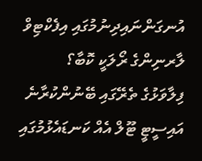އުނގަންނައިދިނުމުގައި އިފެކްޓިވް ލާރނިންގެ ރޯލަކީ ކޮބާ؟
ފިލާވަޅުގެ ތެރޭގައި ބޭނުންކުރާނެ އައިސީޓީ ޓޫލް އެއް ކަނޑައެޅުމުގައި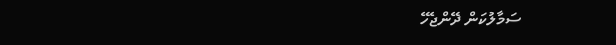ސަމާލުކަން ދޭންޖެހޭ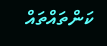ކަންތައްތައް